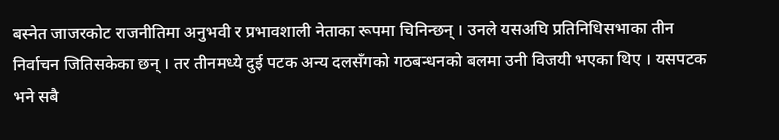बस्नेत जाजरकोट राजनीतिमा अनुभवी र प्रभावशाली नेताका रूपमा चिनिन्छन् । उनले यसअघि प्रतिनिधिसभाका तीन निर्वाचन जितिसकेका छन् । तर तीनमध्ये दुई पटक अन्य दलसँगको गठबन्धनको बलमा उनी विजयी भएका थिए । यसपटक भने सबै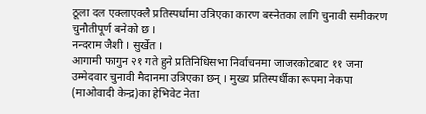ठूला दल एक्लाएक्लै प्रतिस्पर्धामा उत्रिएका कारण बस्नेतका लागि चुनावी समीकरण चुनौतीपूर्ण बनेको छ ।
नन्दराम जैशी । सुर्खेत ।
आगामी फागुन २१ गते हुने प्रतिनिधिसभा निर्वाचनमा जाजरकोटबाट ११ जना उम्मेदवार चुनावी मैदानमा उत्रिएका छन् । मुख्य प्रतिस्पर्धीका रूपमा नेकपा (माओवादी केन्द्र)का हेभिवेट नेता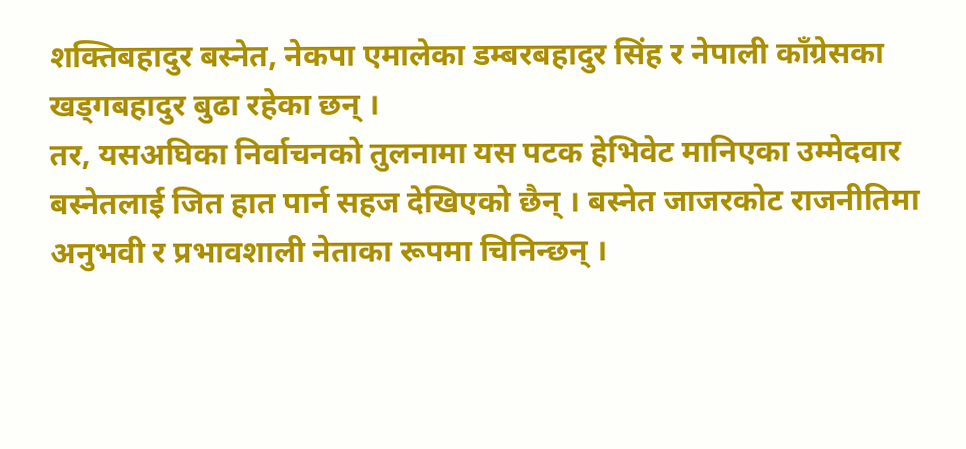शक्तिबहादुर बस्नेत, नेकपा एमालेका डम्बरबहादुर सिंह र नेपाली काँग्रेसका खड्गबहादुर बुढा रहेका छन् ।
तर, यसअघिका निर्वाचनको तुलनामा यस पटक हेभिवेट मानिएका उम्मेदवार बस्नेतलाई जित हात पार्न सहज देखिएको छैन् । बस्नेत जाजरकोट राजनीतिमा अनुभवी र प्रभावशाली नेताका रूपमा चिनिन्छन् ।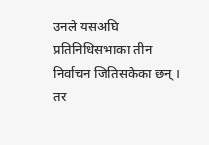उनले यसअघि प्रतिनिधिसभाका तीन निर्वाचन जितिसकेका छन् । तर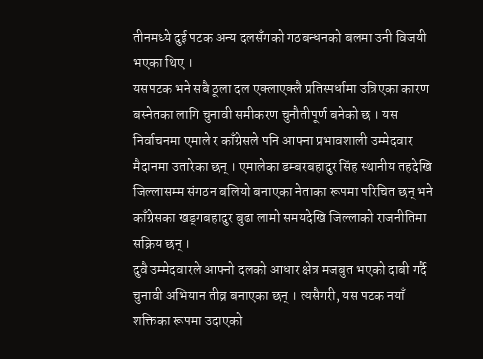तीनमध्ये दुई पटक अन्य दलसँगको गठबन्धनको बलमा उनी विजयी भएका थिए ।
यसपटक भने सबै ठूला दल एक्लाएक्लै प्रतिस्पर्धामा उत्रिएका कारण बस्नेतका लागि चुनावी समीकरण चुनौतीपूर्ण बनेको छ । यस निर्वाचनमा एमाले र काँग्रेसले पनि आफ्ना प्रभावशाली उम्मेदवार मैदानमा उतारेका छन् । एमालेका डम्बरबहादुर सिंह स्थानीय तहदेखि जिल्लासम्म संगठन बलियो बनाएका नेताका रूपमा परिचित छन् भने काँग्रेसका खड्गबहादुर बुढा लामो समयदेखि जिल्लाको राजनीतिमा सक्रिय छन् ।
दुवै उम्मेदवारले आफ्नो दलको आधार क्षेत्र मजबुत भएको दाबी गर्दै चुनावी अभियान तीव्र बनाएका छन् । त्यसैगरी, यस पटक नयाँ शक्तिका रूपमा उदाएको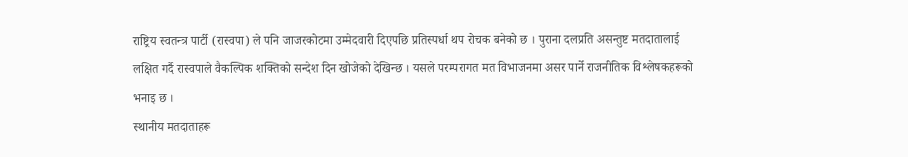राष्ट्रिय स्वतन्त्र पार्टी (रास्वपा) ले पनि जाजरकोटमा उम्मेदवारी दिएपछि प्रतिस्पर्धा थप रोचक बनेको छ । पुराना दलप्रति असन्तुष्ट मतदातालाई लक्षित गर्दै रास्वपाले वैकल्पिक शक्तिको सन्देश दिन खोजेको देखिन्छ । यसले परम्परागत मत विभाजनमा असर पार्ने राजनीतिक विश्लेषकहरूको भनाइ छ ।
स्थानीय मतदाताहरू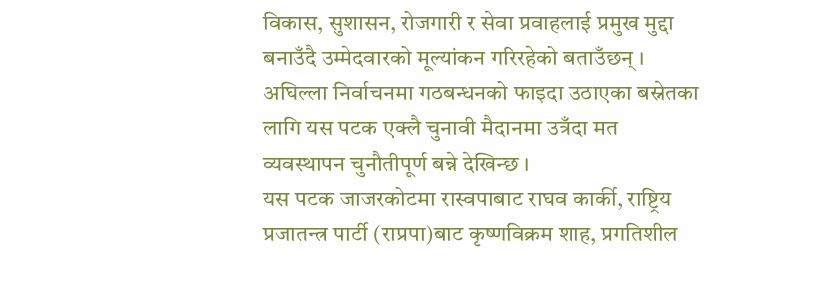विकास, सुशासन, रोजगारी र सेवा प्रवाहलाई प्रमुख मुद्दा बनाउँदै उम्मेदवारको मूल्यांकन गरिरहेको बताउँछन् । अघिल्ला निर्वाचनमा गठबन्धनको फाइदा उठाएका बस्नेतका लागि यस पटक एक्लै चुनावी मैदानमा उत्रँदा मत व्यवस्थापन चुनौतीपूर्ण बन्ने देखिन्छ ।
यस पटक जाजरकोटमा रास्वपाबाट राघव कार्की, राष्ट्रिय प्रजातन्त्र पार्टी (राप्रपा)बाट कृष्णविक्रम शाह, प्रगतिशील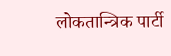लोकतान्त्रिक पार्टी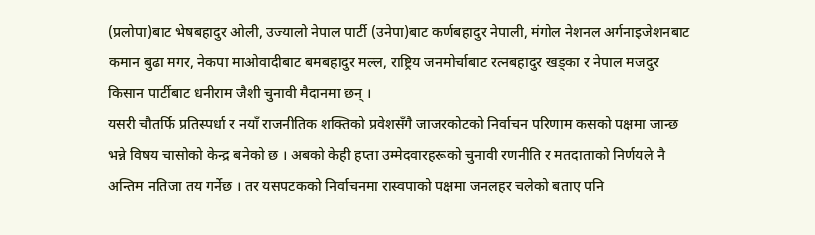(प्रलोपा)बाट भेषबहादुर ओली, उज्यालो नेपाल पार्टी (उनेपा)बाट कर्णबहादुर नेपाली, मंगोल नेशनल अर्गनाइजेशनबाट कमान बुढा मगर, नेकपा माओवादीबाट बमबहादुर मल्ल, राष्ट्रिय जनमोर्चाबाट रत्नबहादुर खड्का र नेपाल मजदुर किसान पार्टीबाट धनीराम जैशी चुनावी मैदानमा छन् ।
यसरी चौतर्फि प्रतिस्पर्धा र नयाँ राजनीतिक शक्तिको प्रवेशसँगै जाजरकोटको निर्वाचन परिणाम कसको पक्षमा जान्छ भन्ने विषय चासोको केन्द्र बनेको छ । अबको केही हप्ता उम्मेदवारहरूको चुनावी रणनीति र मतदाताको निर्णयले नै अन्तिम नतिजा तय गर्नेछ । तर यसपटकको निर्वाचनमा रास्वपाको पक्षमा जनलहर चलेको बताए पनि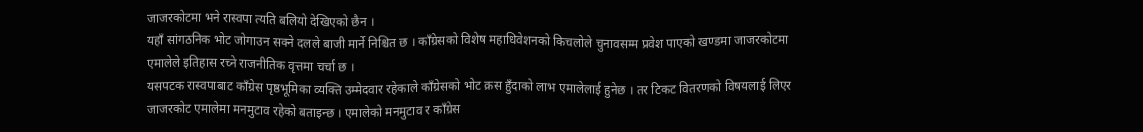जाजरकोटमा भने रास्वपा त्यति बलियो देखिएको छैन ।
यहाँ सांगठनिक भोट जोगाउन सक्ने दलले बाजी मार्ने निश्चित छ । काँग्रेसको विशेष महाधिवेशनको किचलोले चुनावसम्म प्रवेश पाएको खण्डमा जाजरकोटमा एमालेले इतिहास रच्ने राजनीतिक वृत्तमा चर्चा छ ।
यसपटक रास्वपाबाट काँग्रेस पृष्ठभूमिका व्यक्ति उम्मेदवार रहेकाले काँग्रेसको भोट क्रस हुँदाको लाभ एमालेलाई हुनेछ । तर टिकट वितरणको विषयलाई लिएर जाजरकोट एमालेमा मनमुटाव रहेको बताइन्छ । एमालेको मनमुटाव र काँग्रेस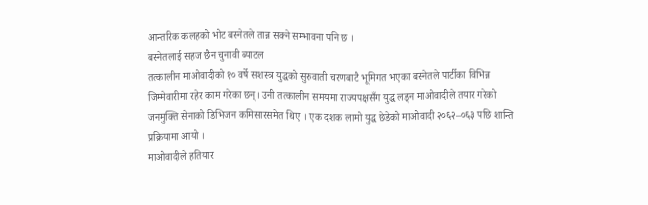आन्तरिक कलहको भोट बस्नेतले तान्न सक्ने सम्भावना पनि छ ।
बस्नेतलाई सहज छैन चुनावी ब्याटल
तत्कालीन माओवादीको १० वर्षे सशस्त्र युद्धको सुरुवाती चरणबाटै भूमिगत भएका बस्नेतले पार्टीका विभिन्न जिम्मेवारीमा रहेर काम गरेका छन्। उनी तत्कालीन समयमा राज्यपक्षसँग युद्ध लड्न माओवादीले तयार गरेको जनमुक्ति सेनाको डिभिजन कमिसारसमेत थिए । एक दशक लामो युद्ध छेडेको माओवादी २०६२–०६३ पछि शान्ति प्रक्रियामा आयो ।
माओवादीले हतियार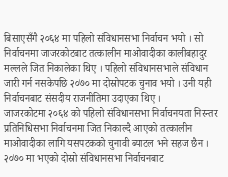बिसाएसँगै २०६४ मा पहिलो संविधानसभा निर्वाचन भयो । सो निर्वाचनमा जाजरकोटबाट तत्कालीन माओवादीका कालीबहादुर मल्लले जित निकालेका थिए । पहिलो संविधानसभाले संविधान जारी गर्न नसकेपछि २०७० मा दोस्रोपटक चुनाव भयो । उनी यही निर्वाचनबाट संसदीय राजनीतिमा उदाएका थिए ।
जाजरकोटमा २०६४ को पहिलो संविधानसभा निर्वाचनयता निरन्तर प्रतिनिधिसभा निर्वाचनमा जित निकाल्दै आएको तत्कालीन माओवादीका लागि यसपटकको चुनावी ब्याटल भने सहज छैन । २०७० मा भएको दोस्रो संविधानसभा निर्वाचनबाट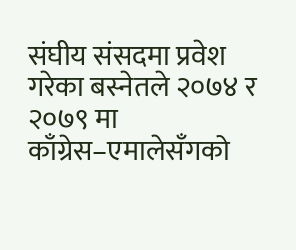संघीय संसदमा प्रवेश गरेका बस्नेतले २०७४ र २०७९ मा काँग्रेस–एमालेसँगको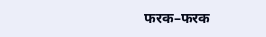फरक–फरक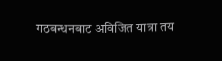गठबन्धनबाट अविजित यात्रा तय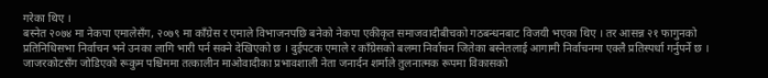गरेका थिए ।
बस्नेत २०७४ मा नेकपा एमालेसँग, २०७९ मा काँग्रेस र एमाले विभाजनपछि बनेको नेकपा एकीकृत समाजवादीबीचको गठबन्धनबाट विजयी भएका थिए । तर आसन्न २१ फागुनको प्रतिनिधिसभा निर्वाचन भने उनका लागि भारी पर्न सक्ने देखिएको छ । दुईपटक एमाले र काँग्रेसको बलमा निर्वाचन जितेका बस्नेतलाई आगामी निर्वाचनमा एक्लै प्रतिस्पर्धा गर्नुपर्ने छ ।
जाजरकोटसँग जोडिएको रूकुम पश्चिममा तत्कालीन माओवादीका प्रभावशाली नेता जनार्दन शर्माले तुलनात्मक रूपमा विकासको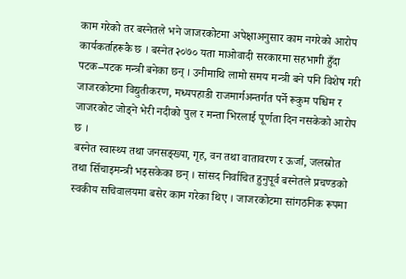काम गरेको तर बस्नेतले भने जाजरकोटमा अपेक्षाअनुसार काम नगरेको आरोप कार्यकर्ताहरूकै छ । बस्नेत २०७० यता माओवादी सरकारमा सहभागी हुँदा पटक–पटक मन्त्री बनेका छन् । उनीमाथि लामो समय मन्त्री बने पनि विशेष गरी जाजरकोटमा विद्युतीकरण, मध्यपहाडी राजमार्गअन्तर्गत पर्ने रूकुम पश्चिम र जाजरकोट जोड्ने भेरी नदीको पुल र मन्ता भिरलाई पूर्णता दिन नसकेको आरोप छ ।
बस्नेत स्वास्थ्य तथा जनसङ्ख्या, गृह, वन तथा वातावरण र ऊर्जा, जलस्रोत तथा सिँचाइमन्त्री भइसकेका छन् । सांसद निर्वाचित हुनुपूर्व बस्नेतले प्रचण्डको स्वकीय सचिवालयमा बसेर काम गरेका थिए । जाजरकोटमा सांगठनिक रूपमा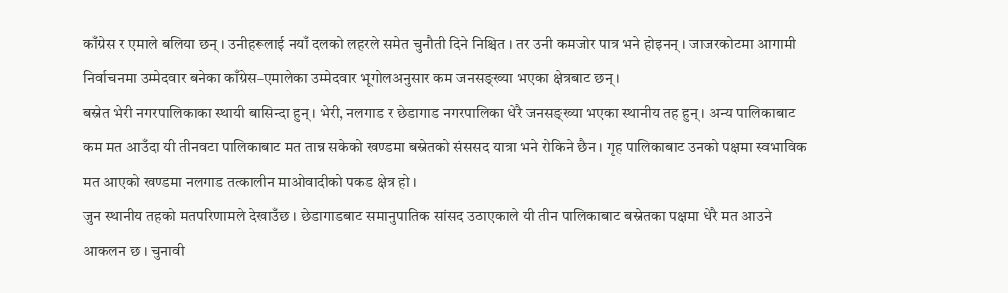काँग्रेस र एमाले बलिया छन् । उनीहरूलाई नयाँ दलको लहरले समेत चुनौती दिने निश्चित । तर उनी कमजोर पात्र भने होइनन् । जाजरकोटमा आगामी निर्वाचनमा उम्मेदवार बनेका काँग्रेस–एमालेका उम्मेदवार भूगोलअनुसार कम जनसङ्ख्या भएका क्षेत्रबाट छन् ।
बस्नेत भेरी नगरपालिकाका स्थायी बासिन्दा हुन् । भेरी, नलगाड र छेडागाड नगरपालिका धेरै जनसङ्ख्या भएका स्थानीय तह हुन् । अन्य पालिकाबाट कम मत आउँदा यी तीनवटा पालिकाबाट मत तान्न सकेको खण्डमा बस्नेतको संससद यात्रा भने रोकिने छैन । गृह पालिकाबाट उनको पक्षमा स्वभाविक मत आएको खण्डमा नलगाड तत्कालीन माओवादीको पकड क्षेत्र हो ।
जुन स्थानीय तहको मतपरिणामले देखाउँछ । छेडागाडबाट समानुपातिक सांसद उठाएकाले यी तीन पालिकाबाट बस्नेतका पक्षमा धेरै मत आउने आकलन छ । चुनावी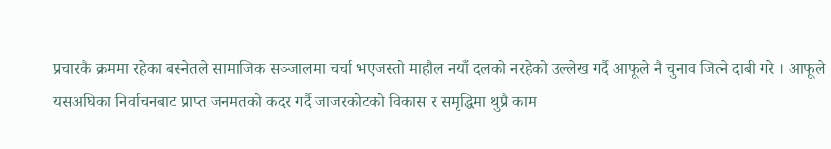प्रचारकै क्रममा रहेका बस्नेतले सामाजिक सञ्जालमा चर्चा भएजस्तो माहौल नयाँ दलको नरहेको उल्लेख गर्दै आफूले नै चुनाव जित्ने दाबी गरे । आफूले यसअघिका निर्वाचनबाट प्राप्त जनमतको कदर गर्दै जाजरकोटको विकास र समृद्धिमा थुप्रै काम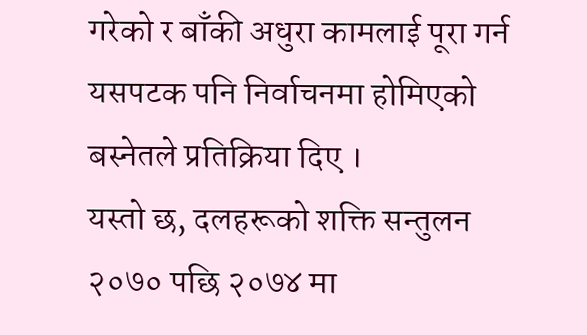गरेको र बाँकी अधुरा कामलाई पूरा गर्न यसपटक पनि निर्वाचनमा होमिएको बस्नेतले प्रतिक्रिया दिए ।
यस्तो छ, दलहरूको शक्ति सन्तुलन
२०७० पछि २०७४ मा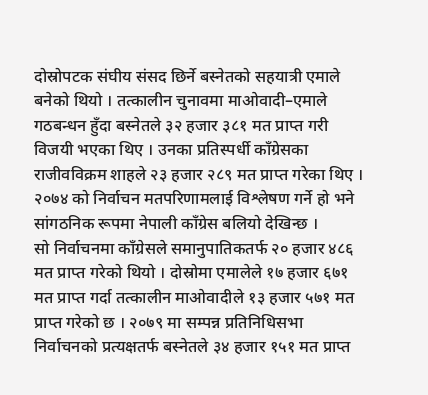दोस्रोपटक संघीय संसद छिर्ने बस्नेतको सहयात्री एमाले बनेको थियो । तत्कालीन चुनावमा माओवादी–एमाले गठबन्धन हुँदा बस्नेतले ३२ हजार ३८१ मत प्राप्त गरी विजयी भएका थिए । उनका प्रतिस्पर्धी काँग्रेसका राजीवविक्रम शाहले २३ हजार २८९ मत प्राप्त गरेका थिए । २०७४ को निर्वाचन मतपरिणामलाई विश्लेषण गर्ने हो भने सांगठनिक रूपमा नेपाली काँग्रेस बलियो देखिन्छ ।
सो निर्वाचनमा काँग्रेसले समानुपातिकतर्फ २० हजार ४८६ मत प्राप्त गरेको थियो । दोस्रोमा एमालेले १७ हजार ६७१ मत प्राप्त गर्दा तत्कालीन माओवादीले १३ हजार ५७१ मत प्राप्त गरेको छ । २०७९ मा सम्पन्न प्रतिनिधिसभा निर्वाचनको प्रत्यक्षतर्फ बस्नेतले ३४ हजार १५१ मत प्राप्त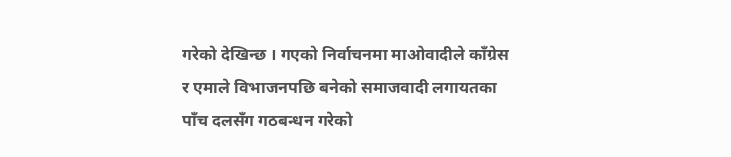गरेको देखिन्छ । गएको निर्वाचनमा माओवादीले काँग्रेस र एमाले विभाजनपछि बनेको समाजवादी लगायतका पाँच दलसँग गठबन्धन गरेको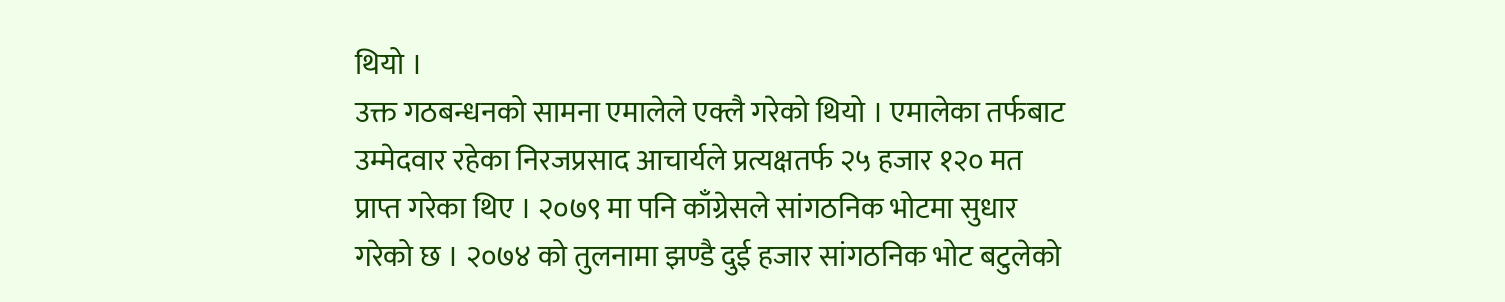थियो ।
उक्त गठबन्धनको सामना एमालेले एक्लै गरेको थियो । एमालेका तर्फबाट उम्मेदवार रहेका निरजप्रसाद आचार्यले प्रत्यक्षतर्फ २५ हजार १२० मत प्राप्त गरेका थिए । २०७९ मा पनि काँग्रेसले सांगठनिक भोटमा सुधार गरेको छ । २०७४ को तुलनामा झण्डै दुई हजार सांगठनिक भोट बटुलेको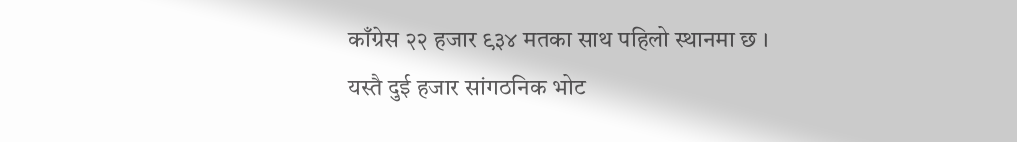काँग्रेस २२ हजार ९३४ मतका साथ पहिलो स्थानमा छ । यस्तै दुई हजार सांगठनिक भोट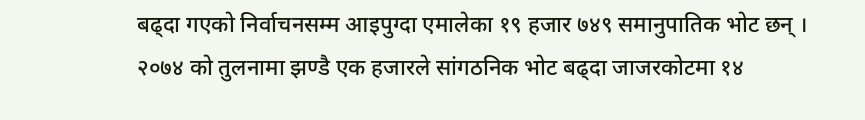बढ्दा गएको निर्वाचनसम्म आइपुग्दा एमालेका १९ हजार ७४९ समानुपातिक भोट छन् ।
२०७४ को तुलनामा झण्डै एक हजारले सांगठनिक भोट बढ्दा जाजरकोटमा १४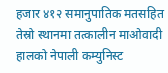हजार ४१२ समानुपातिक मतसहित तेस्रो स्थानमा तत्कालीन माओवादी हालको नेपाली कम्युनिस्ट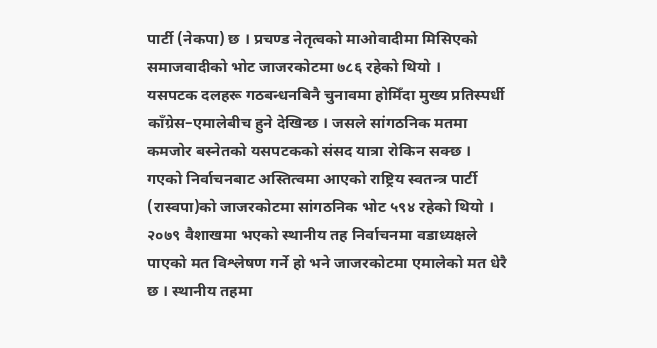पार्टी (नेकपा) छ । प्रचण्ड नेतृत्वको माओवादीमा मिसिएको समाजवादीको भोट जाजरकोटमा ७८६ रहेको थियो ।
यसपटक दलहरू गठबन्धनबिनै चुनावमा होमिँदा मुख्य प्रतिस्पर्धी काँग्रेस–एमालेबीच हुने देखिन्छ । जसले सांगठनिक मतमा कमजोर बस्नेतको यसपटकको संसद यात्रा रोकिन सक्छ । गएको निर्वाचनबाट अस्तित्वमा आएको राष्ट्रिय स्वतन्त्र पार्टी (रास्वपा)को जाजरकोटमा सांगठनिक भोट ५९४ रहेको थियो ।
२०७९ वैशाखमा भएको स्थानीय तह निर्वाचनमा वडाध्यक्षले पाएको मत विश्लेषण गर्ने हो भने जाजरकोटमा एमालेको मत धेरै छ । स्थानीय तहमा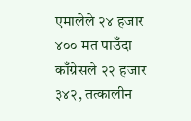एमालेले २४ हजार ४०० मत पाउँदा काँग्रेसले २२ हजार ३४२, तत्कालीन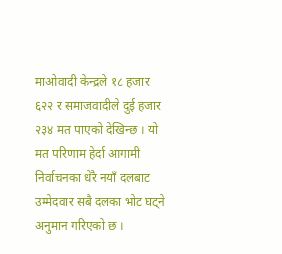माओवादी केन्द्रले १८ हजार ६२२ र समाजवादीले दुई हजार २३४ मत पाएको देखिन्छ । यो मत परिणाम हेर्दा आगामी निर्वाचनका धेरै नयाँ दलबाट उम्मेदवार सबै दलका भोट घट्ने अनुमान गरिएको छ ।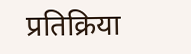प्रतिक्रिया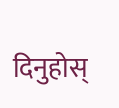दिनुहोस्